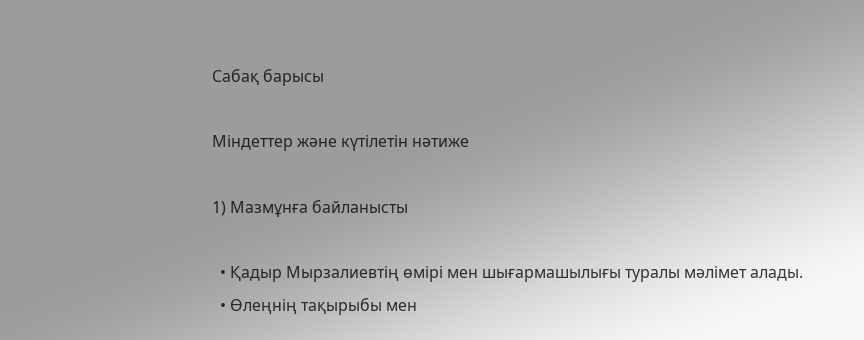Сабақ барысы

Міндеттер және күтілетін нәтиже

1) Мазмұнға байланысты

  • Қадыр Мырзалиевтің өмірі мен шығармашылығы туралы мәлімет алады.
  • Өлеңнің тақырыбы мен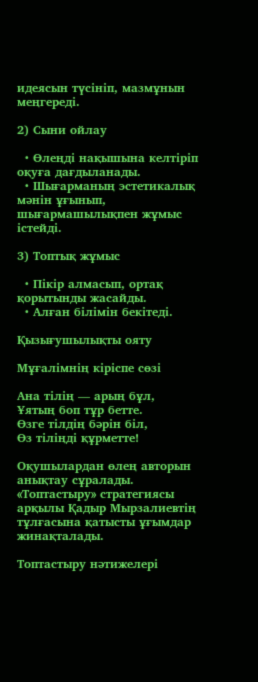идеясын түсініп, мазмұнын меңгереді.

2) Сыни ойлау

  • Өлеңді нақышына келтіріп оқуға дағдыланады.
  • Шығарманың эстетикалық мәнін ұғынып, шығармашылықпен жұмыс істейді.

3) Топтық жұмыс

  • Пікір алмасып, ортақ қорытынды жасайды.
  • Алған білімін бекітеді.

Қызығушылықты ояту

Мұғалімнің кіріспе сөзі

Ана тілің — арың бұл,
Ұятың боп тұр бетте.
Өзге тілдің бәрін біл,
Өз тіліңді құрметте!

Оқушылардан өлең авторын анықтау сұралады. «Топтастыру» стратегиясы арқылы Қадыр Мырзалиевтің тұлғасына қатысты ұғымдар жинақталады.

Топтастыру нәтижелері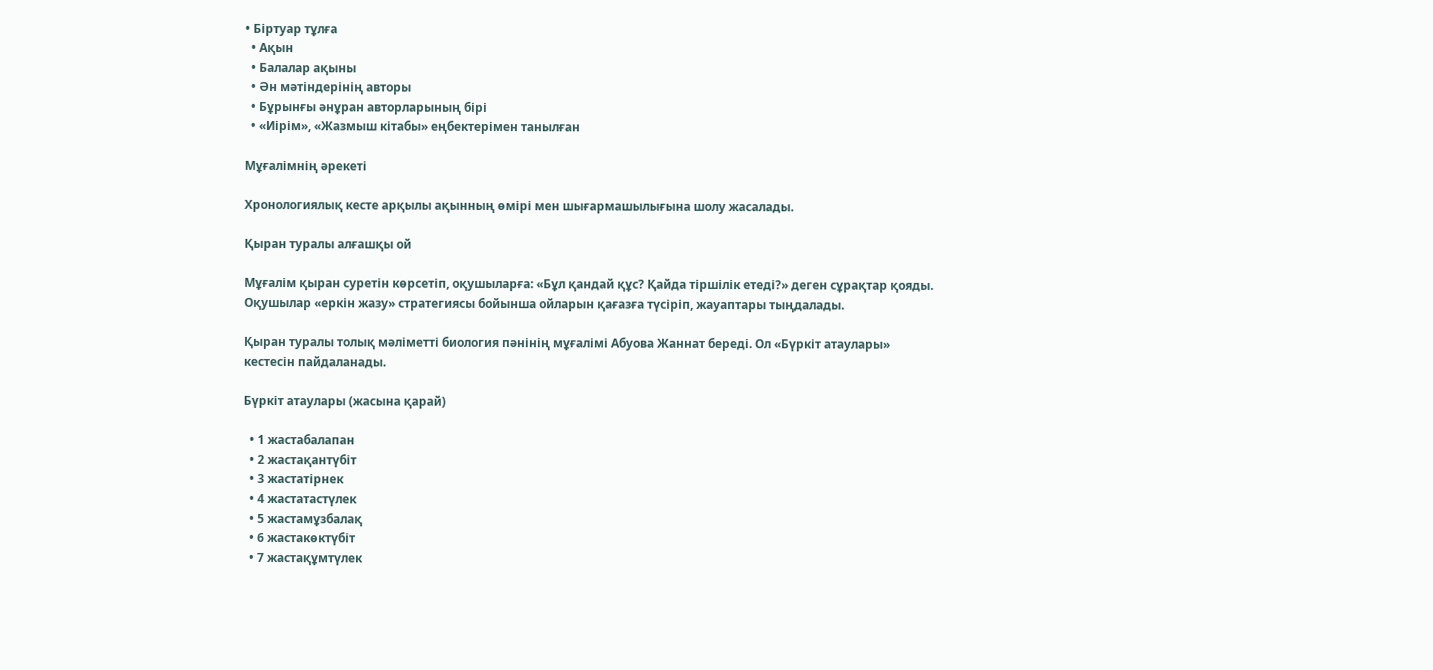• Біртуар тұлға
  • Ақын
  • Балалар ақыны
  • Ән мәтіндерінің авторы
  • Бұрынғы әнұран авторларының бірі
  • «Иірім», «Жазмыш кітабы» еңбектерімен танылған

Мұғалімнің әрекеті

Хронологиялық кесте арқылы ақынның өмірі мен шығармашылығына шолу жасалады.

Қыран туралы алғашқы ой

Мұғалім қыран суретін көрсетіп, оқушыларға: «Бұл қандай құс? Қайда тіршілік етеді?» деген сұрақтар қояды. Оқушылар «еркін жазу» стратегиясы бойынша ойларын қағазға түсіріп, жауаптары тыңдалады.

Қыран туралы толық мәліметті биология пәнінің мұғалімі Абуова Жаннат береді. Ол «Бүркіт атаулары» кестесін пайдаланады.

Бүркіт атаулары (жасына қарай)

  • 1 жастабалапан
  • 2 жастақантүбіт
  • 3 жастатірнек
  • 4 жастатастүлек
  • 5 жастамұзбалақ
  • 6 жастакөктүбіт
  • 7 жастақұмтүлек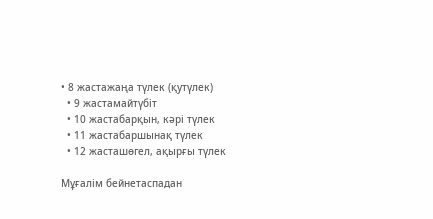• 8 жастажаңа түлек (қутүлек)
  • 9 жастамайтүбіт
  • 10 жастабарқын, кәрі түлек
  • 11 жастабаршынақ түлек
  • 12 жасташөгел, ақырғы түлек

Мұғалім бейнетаспадан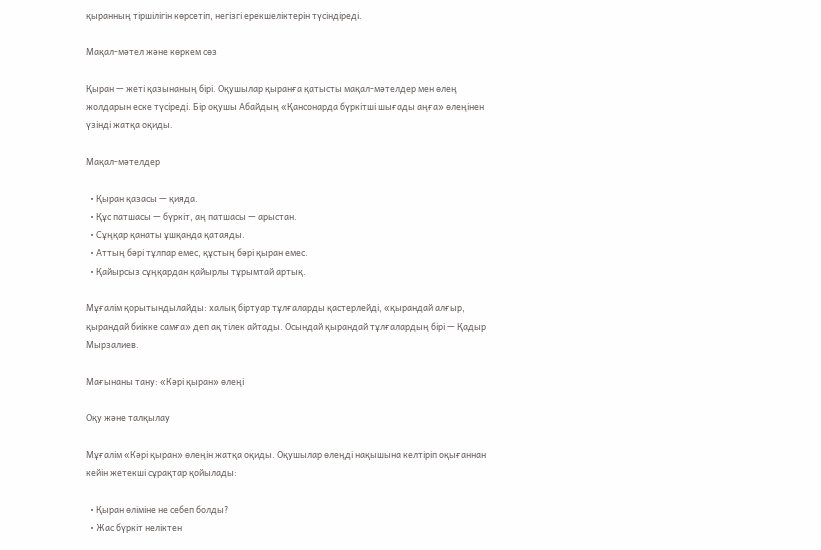қыранның тіршілігін көрсетіп, негізгі ерекшеліктерін түсіндіреді.

Мақал-мәтел және көркем сөз

Қыран — жеті қазынаның бірі. Оқушылар қыранға қатысты мақал-мәтелдер мен өлең жолдарын еске түсіреді. Бір оқушы Абайдың «Қансонарда бүркітші шығады аңға» өлеңінен үзінді жатқа оқиды.

Мақал-мәтелдер

  • Қыран қазасы — қияда.
  • Құс патшасы — бүркіт, аң патшасы — арыстан.
  • Сұңқар қанаты ұшқанда қатаяды.
  • Аттың бәрі тұлпар емес, құстың бәрі қыран емес.
  • Қайырсыз сұңқардан қайырлы тұрымтай артық.

Мұғалім қорытындылайды: халық біртуар тұлғаларды қастерлейді, «қырандай алғыр, қырандай биікке самға» деп ақ тілек айтады. Осындай қырандай тұлғалардың бірі — Қадыр Мырзалиев.

Мағынаны тану: «Кәрі қыран» өлеңі

Оқу және талқылау

Мұғалім «Кәрі қыран» өлеңін жатқа оқиды. Оқушылар өлеңді нақышына келтіріп оқығаннан кейін жетекші сұрақтар қойылады:

  • Қыран өліміне не себеп болды?
  • Жас бүркіт неліктен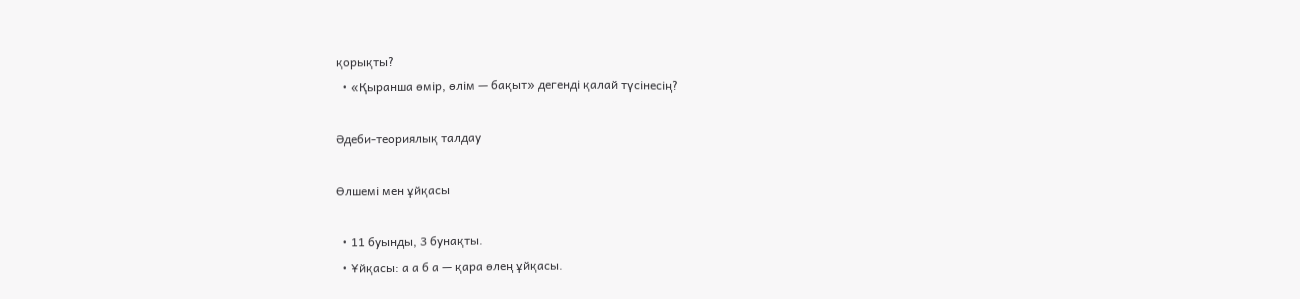қорықты?
  • «Қыранша өмір, өлім — бақыт» дегенді қалай түсінесің?

Әдеби-теориялық талдау

Өлшемі мен ұйқасы

  • 11 буынды, 3 бунақты.
  • Ұйқасы: а а б а — қара өлең ұйқасы.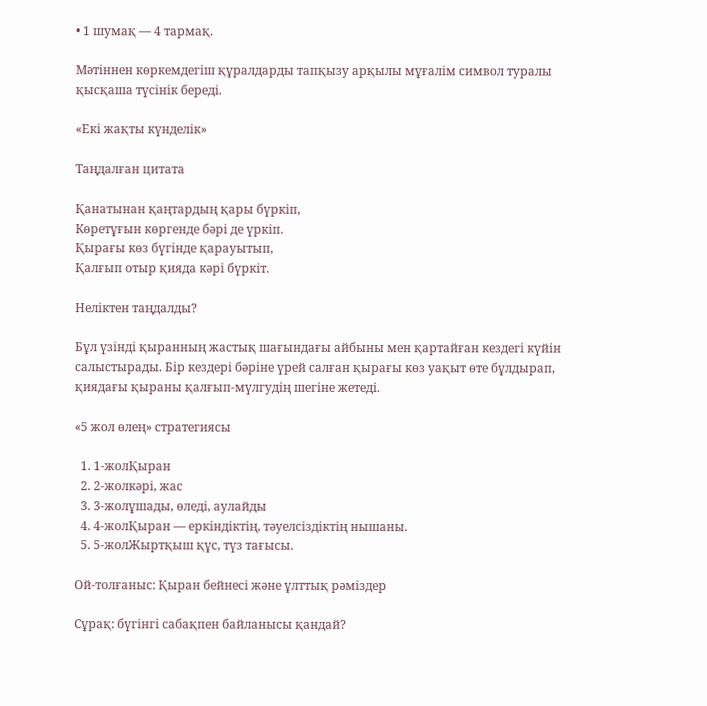• 1 шумақ — 4 тармақ.

Мәтіннен көркемдегіш құралдарды тапқызу арқылы мұғалім символ туралы қысқаша түсінік береді.

«Екі жақты күнделік»

Таңдалған цитата

Қанатынан қаңтардың қары бүркіп,
Көретұғын көргенде бәрі де үркіп.
Қырағы көз бүгінде қарауытып,
Қалғып отыр қияда кәрі бүркіт.

Неліктен таңдалды?

Бұл үзінді қыранның жастық шағындағы айбыны мен қартайған кездегі күйін салыстырады. Бір кездері бәріне үрей салған қырағы көз уақыт өте бұлдырап, қиядағы қыраны қалғып-мүлгудің шегіне жетеді.

«5 жол өлең» стратегиясы

  1. 1-жолҚыран
  2. 2-жолкәрі, жас
  3. 3-жолұшады, өледі, аулайды
  4. 4-жолҚыран — еркіндіктің, тәуелсіздіктің нышаны.
  5. 5-жолЖыртқыш құс, түз тағысы.

Ой-толғаныс: Қыран бейнесі және ұлттық рәміздер

Сұрақ: бүгінгі сабақпен байланысы қандай?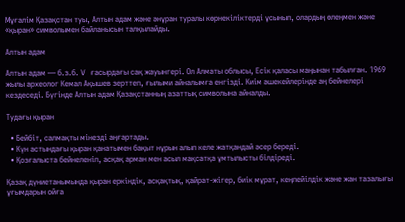Мұғалім Қазақстан туы, Алтын адам және әнұран туралы көрнекіліктерді ұсынып, олардың өлеңмен және «қыран» символымен байланысын талқылайды.

Алтын адам

Алтын адам — б.з.б. V ғасырдағы сақ жауынгері. Ол Алматы облысы, Есік қаласы маңынан табылған. 1969 жылы археолог Кемал Ақышев зерттеп, ғылыми айналымға енгізді. Киім әшекейлерінде аң бейнелері кездеседі. Бүгінде Алтын адам Қазақстанның азаттық символына айналды.

Тудағы қыран

  • Бейбіт, салмақты мінезді аңғартады.
  • Күн астындағы қыран қанатымен бақыт нұрын алып келе жатқандай әсер береді.
  • Қозғалыста бейнеленіп, асқақ арман мен асыл мақсатқа ұмтылысты білдіреді.

Қазақ дүниетанымында қыран еркіндік, асқақтық, қайрат-жігер, биік мұрат, кеңпейілдік және жан тазалығы ұғымдарын ойға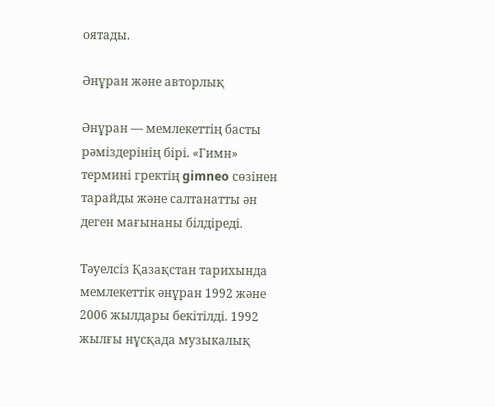оятады.

Әнұран және авторлық

Әнұран — мемлекеттің басты рәміздерінің бірі. «Гимн» термині гректің gimneo сөзінен тарайды және салтанатты ән деген мағынаны білдіреді.

Тәуелсіз Қазақстан тарихында мемлекеттік әнұран 1992 және 2006 жылдары бекітілді. 1992 жылғы нұсқада музыкалық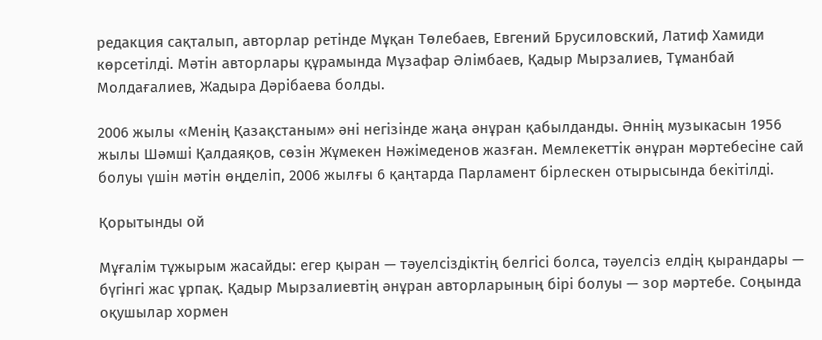редакция сақталып, авторлар ретінде Мұқан Төлебаев, Евгений Брусиловский, Латиф Хамиди көрсетілді. Мәтін авторлары құрамында Мұзафар Әлімбаев, Қадыр Мырзалиев, Тұманбай Молдағалиев, Жадыра Дәрібаева болды.

2006 жылы «Менің Қазақстаным» әні негізінде жаңа әнұран қабылданды. Әннің музыкасын 1956 жылы Шәмші Қалдаяқов, сөзін Жұмекен Нәжімеденов жазған. Мемлекеттік әнұран мәртебесіне сай болуы үшін мәтін өңделіп, 2006 жылғы 6 қаңтарда Парламент бірлескен отырысында бекітілді.

Қорытынды ой

Мұғалім тұжырым жасайды: егер қыран — тәуелсіздіктің белгісі болса, тәуелсіз елдің қырандары — бүгінгі жас ұрпақ. Қадыр Мырзалиевтің әнұран авторларының бірі болуы — зор мәртебе. Соңында оқушылар хормен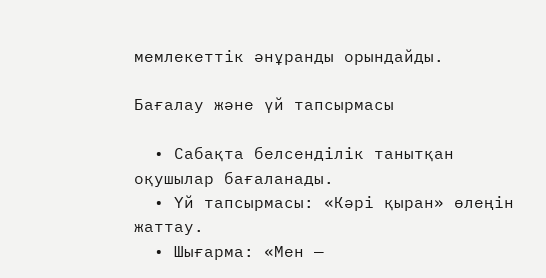мемлекеттік әнұранды орындайды.

Бағалау және үй тапсырмасы

  • Сабақта белсенділік танытқан оқушылар бағаланады.
  • Үй тапсырмасы: «Кәрі қыран» өлеңін жаттау.
  • Шығарма: «Мен —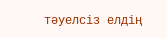тәуелсіз елдің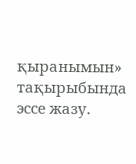қыранымын» тақырыбында эссе жазу.